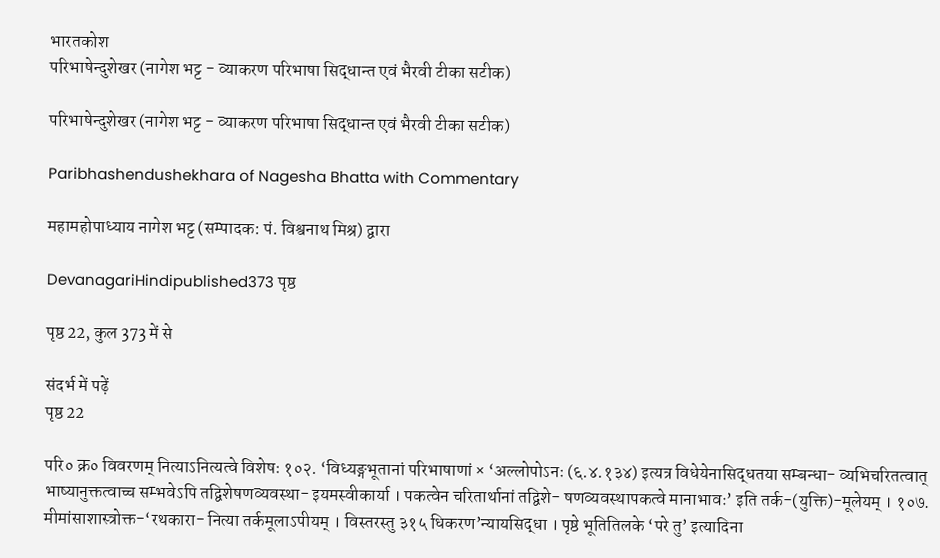भारतकोश
परिभाषेन्दुशेखर (नागेश भट्ट - व्याकरण परिभाषा सिद्धान्त एवं भैरवी टीका सटीक)

परिभाषेन्दुशेखर (नागेश भट्ट - व्याकरण परिभाषा सिद्धान्त एवं भैरवी टीका सटीक)

Paribhashendushekhara of Nagesha Bhatta with Commentary

महामहोपाध्याय नागेश भट्ट (सम्पादक: पं. विश्वनाथ मिश्र) द्वारा

DevanagariHindipublished373 पृष्ठ

पृष्ठ 22, कुल 373 में से

संदर्भ में पढ़ें
पृष्ठ 22

परि० क्र० विवरणम् नित्याऽनित्यत्वे विशेषः १०२. ‘विध्यङ्गभूतानां परिभाषाणां × ‘अल्लोपोऽनः (६.४.१३४) इत्यत्र विधेयेनासिद्धतया सम्बन्धा- व्यभिचरितत्वात् भाष्यानुक्तत्वाच्च सम्भवेऽपि तद्विशेषणव्यवस्था- इयमस्वीकार्या । पकत्वेन चरितार्थानां तद्विशे- षणव्यवस्थापकत्वे मानाभावः’ इति तर्क-(युक्ति)-मूलेयम् । १०७. मीमांसाशास्त्रोक्त-‘रथकारा- नित्या तर्कमूलाऽपीयम् । विस्तरस्तु ३१५ धिकरण’न्यायसिद्धा । पृष्ठे भूतितिलके ‘परे तु’ इत्यादिना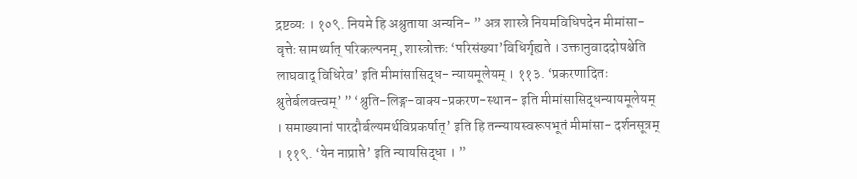द्रष्टव्यः । १०९. नियमे हि अश्रुताया अन्यनि- ” अत्र शास्त्रे नियमविधिपदेन मीमांसा- वृत्तेः सामर्थ्यात् परिकल्पनम्, शास्त्रोक्तः ‘परिसंख्या’विधिर्गृह्यते । उक्तानुवाददोषश्चेति लाघवाद् विधिरेव’ इति मीमांसासिद्ध- न्यायमूलेयम् । ११३. ‘प्रकरणादितः श्रुतेर्बलवत्त्वम्’ ” ‘श्रुति-लिङ्ग-वाक्य-प्रकरण-स्थान- इति मीमांसासिद्धन्यायमूलेयम् । समाख्यानां पारदौर्बल्यमर्थविप्रकर्षात्’ इति हि तन्न्यायस्वरूपभूतं मीमांसा- दर्शनसूत्रम् । ११९. ‘येन नाप्राप्ते’ इति न्यायसिद्धा । ”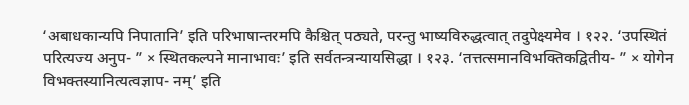‘अबाधकान्यपि निपातानि’ इति परिभाषान्तरमपि कैश्चित् पठ्यते, परन्तु भाष्यविरुद्धत्वात् तदुपेक्ष्यमेव । १२२. ‘उपस्थितं परित्यज्य अनुप- ” × स्थितकल्पने मानाभावः’ इति सर्वतन्त्रन्यायसिद्धा । १२३. ‘तत्तत्समानविभक्तिकद्वितीय- ” × योगेन विभक्तस्यानित्यत्वज्ञाप- नम्’ इति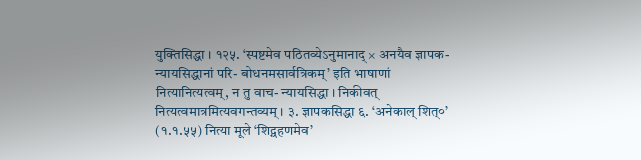युक्तिसिद्धा । १२५. ‘स्पष्टमेव पठितव्येऽनुमानाद् × अनयैव ज्ञापक-न्यायसिद्धानां परि- बोधनमसार्वत्रिकम्’ इति भाषाणां नित्यानित्यत्वम्, न तु वाच- न्यायसिद्धा । निकीवत् नित्यत्वमात्रमित्यवगन्तव्यम् । ३. ज्ञापकसिद्धा ६. ‘अनेकाल् शित्०’ (१.१.५५) नित्या मूले ‘शिद्ग्रहणमेव’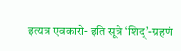इत्यत्र एवकारो- इति सूत्रे ‘शिद्’-ग्रहणं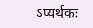ऽप्यर्थकः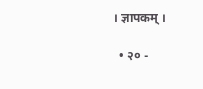। ज्ञापकम् ।

  • २० -